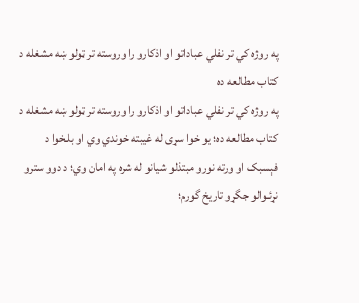په روژه کي تر نفلي عباداتو او اذکارو را وروسته تر ټولو ښه مشغله د کتاب مطالعه ده
په روژه کي تر نفلي عباداتو او اذکارو را وروسته تر ټولو ښه مشغله د کتاب مطالعه ده؛ یو خوا سړی له غیبته خوندي وي او بلـخوا د فېسبک او ورته نورو مبتذلو شیانو له شره په امان وي؛ د دوو سترو نړئـوالو جگړو تاریخ گورم؛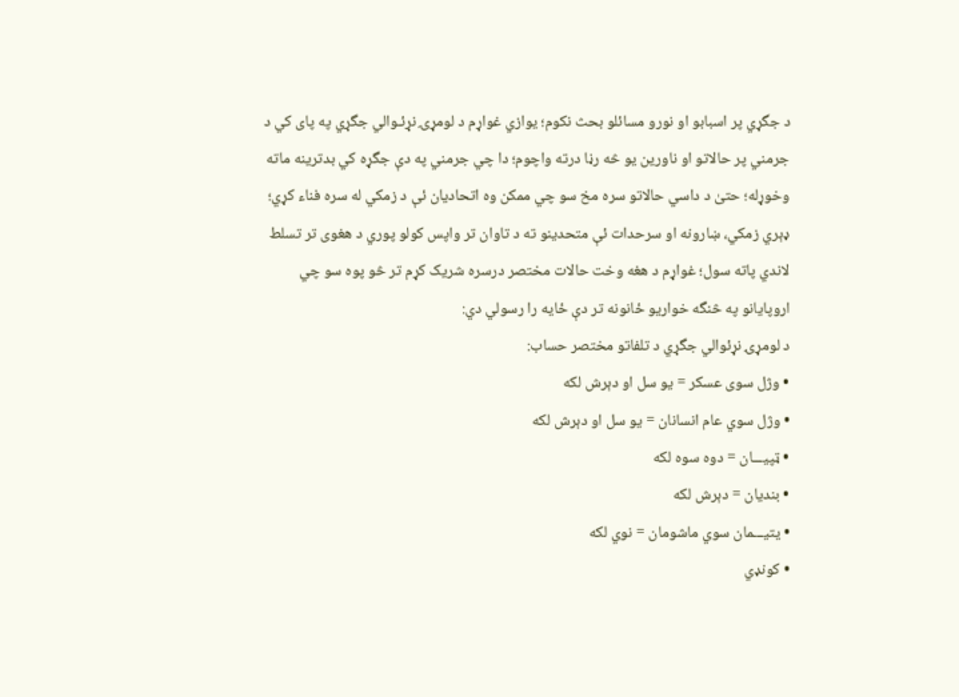د جگړي پر اسبابو او نورو مسائلو بحث نکوم؛ یوازي غواړم د لومړۍ نړئـوالي جگړي په پای کي د جرمني پر حالاتو او ناورین یو څه رڼا درته واچوم؛ دا چي جرمني په دې جگړه کي بدترینه ماته وخوړله؛ حتیٰ د داسي حالاتو سره مخ سو چي ممکن وه اتحادیان ئې د زمکي له سره فناء کړي؛ ډېري زمکي، ښارونه او سرحدات ئې متحدینو ته د تاوان تر واپس کولو پوري د هغوی تر تسلط لاندي پاته سول؛ غواړم د هغه وخت حالات مختصر درسره شریک کړم تر څو پوه سو چي اروپایانو په څنگه خواریو ځانونه تر دې ځایه را رسولي دي:
د لومړۍ نړئوالي جگړي د تلفاتو مختصر حساب:
• وژل سوی عسکر = یو سل او دېرش لکه
• وژل سوي عام انسانان = یو سل او دېرش لکه
• ټپیـــان = دوه سوه لکه
• بندیان = دېرش لکه
• یتیـــمان سوي ماشومان = نوي لکه
• کونډي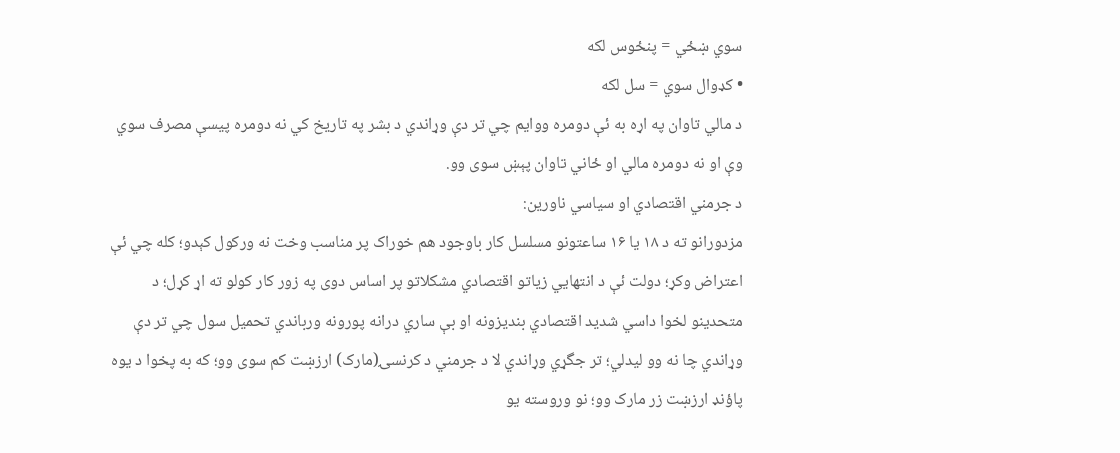سوي ښځي = پنځوس لکه
• کډوال سوي = سل لکه
د مالي تاوان په اړه به ئې دومره ووایم چي تر دې وړاندي د بشر په تاریخ کي نه دومره پیسې مصرف سوي وې او نه دومره مالي او ځاني تاوان پېښ سوی وو.
د جرمني اقتصادي او سیاسي ناورین:
مزدورانو ته د ۱۸ یا ۱۶ ساعتونو مسلسل کار باوجود هم خوراک پر مناسب وخت نه ورکول کېدو؛ کله چي ئې اعتراض وکړ؛ دولت ئې د انتهايي زیاتو اقتصادي مشکلاتو پر اساس دوی په زور کار کولو ته اړ کړل؛ د متحدینو لخوا داسي شدید اقتصادي بندیزونه او بې ساري درانه پورونه ورباندي تحمیل سول چي تر دې وړاندي چا نه وو لیدلي؛ تر جگړي وړاندي لا د جرمني د کرنسۍ(مارک) ارزښت کم سوی وو؛ که به پخوا د یوه پاؤنډ ارزښت زر مارک وو؛ نو وروسته یو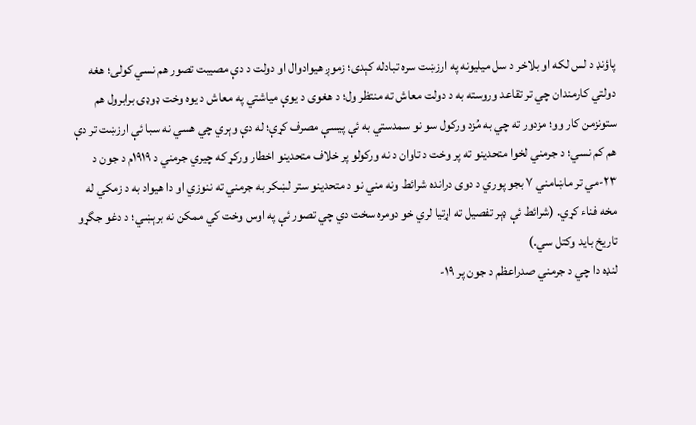پاؤنډ د لس لکه او بلاخر د سل میلیونه په ارزښت سره تبادله کېدی؛ زموږ هیوادوال او دولت د دې مصیبت تصور هم نسي کولی؛ هغه دولتي کارمندان چي تر تقاعد وروسته به د دولت معاش ته منتظر ول؛ د هغوی د یوې میاشتي په معاش د یوه وخت ډوډۍ برابرول هم ستونزمن کار وو؛ مزدور ته چي به مُزد ورکول سو نو سمدستي به ئې پیسې مصرف کړې؛ له دې وېري چي هسي نه سبا ئې ارزښت تر دې هم کم نسي؛ د جرمني لخوا متحدینو ته پر وخت د تاوان د نه ورکولو پر خلاف متحدینو اخطار ورکړ که چيري جرمني د ۱۹۱۹م د جون د ۲۳-مي تر ماښامني ۷ بجو پوري د دوی درانده شرائط ونه مني نو د متحدینو ستر لښکر به جرمني ته ننوزي او دا هیواد به د زمکي له مخه فناء کړي. (شرائط ئې ډېر تفصیل ته اړتیا لري خو دومره سخت دي چي تصور ئې په اوس وخت کي ممکن نه برېښي؛ د دغو جگړو تاریخ باید وکتل سي.)
لنډه دا چي د جرمني صدراعظم د جون پر ۱۹-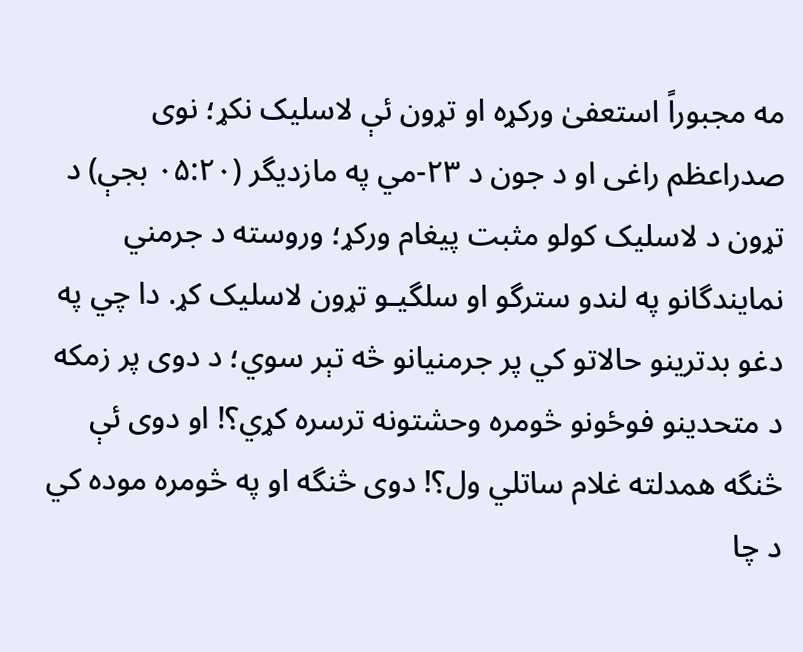مه مجبوراً استعفیٰ ورکړه او تړون ئې لاسلیک نکړ؛ نوی صدراعظم راغی او د جون د ۲۳-مي په مازدیگر (۰۵:۲۰ بجې) د تړون د لاسلیک کولو مثبت پیغام ورکړ؛ وروسته د جرمني نمایندگانو په لندو سترگو او سلگیـو تړون لاسلیک کړ. دا چي په دغو بدترینو حالاتو کي پر جرمنیانو څه تېر سوي؛ د دوی پر زمکه د متحدینو فوځونو څومره وحشتونه ترسره کړي؟! او دوی ئې څنگه همدلته غلام ساتلي ول؟! دوی څنگه او په څومره موده کي د چا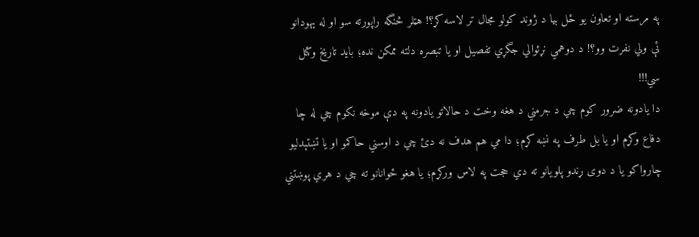په مرسته او تعاون یو ځل بیا د ژوند کولو مجال تر لاسه کړ؟! هټلر څنگه راپورته سو او له یهودانو ئې ولي نفرت وو؟! د دوهمي نړئوالي جگړي تفصیل او یا تبصره دلته ممکن نده؛ باید تاریخ وکتل سي!!!
دا یادونه ضرور کوم چي د جرمني د هغه وخت د حالاتو یادونه په دې موخه نکوم چي له چا دفاع وکړم او یا بل طرف په نښه کړم؛ دا مي هم هدف نه دئ چي د اوسني حاکمو او یا تښتېدلیو چارواکو یا د دوی ړندو پلویانو ته دي حجت په لاس ورکړم؛ یا هغو ځوانانو ته چي د هري پوښتني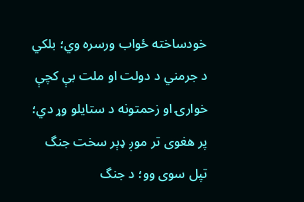خودساخته ځواب ورسره وي؛ بلکي د جرمني د دولت او ملت بې کچې خوارۍ او زحمتونه د ستایلو وړ دي؛ پر هغوی تر موږ ډېر سخت جنگ تپل سوی وو؛ د جنگ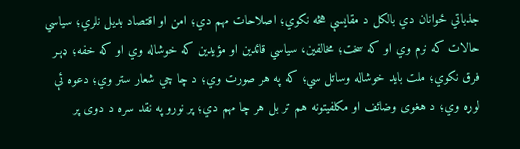جذباتي ځوانان دي بالکل د مقایسې هڅه نکوي؛ اصلاحات مهم دي؛ امن او اقتصاد بدیل نلري؛ سیاسي حالات که نرم وي او که سخت؛ مخالفین، سیاسي قائدین او مؤیدین که خوشاله وي او که خفه؛ ډېـر فرق نکوي؛ ملت باید خوشاله وساتل سي؛ که په هر صورت وي؛ د چا چي شعار ستر وي؛ دعوه ئې لوړه وي؛ د هغوی وضائف او مکلفیتونه هم تر بل هر چا مهم دي؛ پر نورو په نقد سره د دوی پر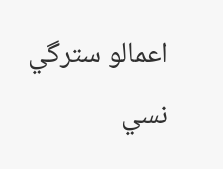اعمالو سترگي نسي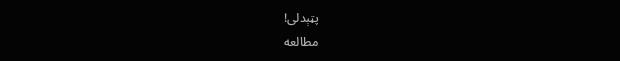پټېدلی!
مطالعه